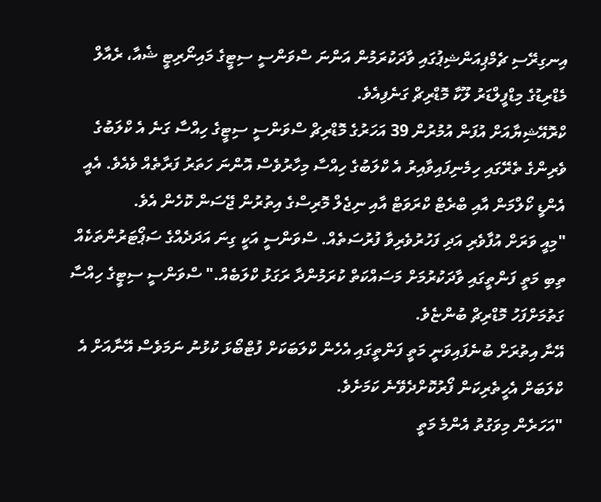އިނގިރޭސި ޗެމްޕިއަންޝިޕުގައި ވާދަކުރަމުން އަންނަ ސްވަންސީ ސިޓީގެ މައިނޯރިޓީ ޝެއާ، ރެއާލް މެޑްރިޑުގެ މިޑްފީލްޑަރު ލޫކާ މޮޑްރިޗް ގަނެފިއެވެ.
ކްރޮއޭޝިޔާއަށް އުފަން އުމުރުން 39 އަހަރުގެ މޮޑްރިޗް ސްވަންސީ ސިޓީގެ ހިއްސާ ގަނެ އެ ކްލަބުގެ ވެރިންގެ ތެރޭގައި ހިމެނިފައިވާއިރު އެ ކްލަބުގެ ހިއްސާ މިހާރުވެސް އޮންނަ ހަތަރު ފަރާތެއް ވެއެވެ. އެއީ އެންޑީ ކޯލްމަން އާއި ބްރެޓް ކްރަވަޓް އާއި ނިޖެލް މޮރިސްގެ އިތުރުން ޖޭސަން ކޮހެން އެވެ.
"މިއީ ވަރަށް އުފާވެރި އަދި ފަހުރުވެރިވާ ފުރުސަތެއް. ސްވަންސީ އަކީ ގިނަ އަދަދެއްގެ ސަޕޯޓަރުންތަކެއް ތިބި މަތީ ފަންތީގައި ވާދަކުރުމަށް މަސައްކަތް ކުރަމުންދާ ރަގަޅު ކްލަބެއް." ސްވަންސީ ސިޓީގެ ހިއްސާ ގަތުމަށްފަހު މޮޑްރިޗް ބުންޏެވެ.
އޭނާ އިތުރަށް ބުނެފައިވަނީ މަތީ ފަންތީގައި އެހެން ކްލަބަކަށް ފުޓްބޯޅަ ކުޅުނު ނަމަވެސް އޭނާއަށް އެ ކްލަބަށް އެހީތެރިކަން ފޯރުކޮށްދެވޭނެ ކަމަށެވެ.
"އަހަރެން މިވަގުތު އެންމެ މަތީ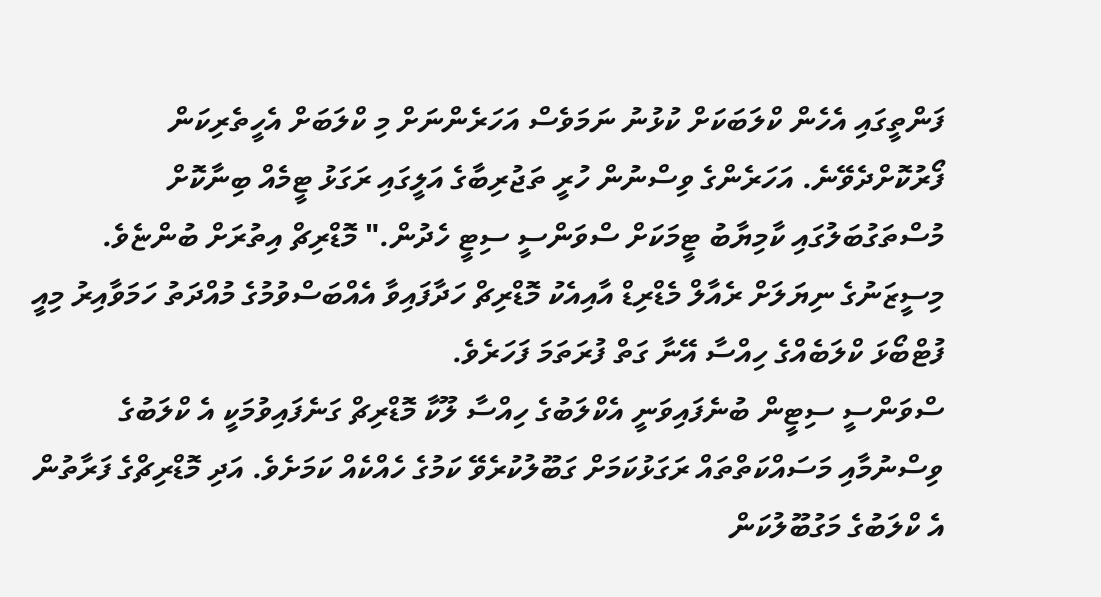ފަންތީގައި އެހެން ކްލަބަކަށް ކުޅުނު ނަމަވެސް އަހަރެންނަށް މި ކްލަބަށް އެހީތެރިކަން ފޯރުކޮށްދެވޭނެ. އަހަރެންގެ ވިސްނުން ހުރީ ތަޖުރިބާގެ އަލީގައި ރަގަޅު ޓީމެއް ބިނާކޮށް މުސްތަގުބަލުގައި ކާމިޔާބު ޓީމަކަށް ސްވަންސީ ސިޓީ ހެދުން." މޮޑްރިޗް އިތުރަށް ބުންޏެވެ.
މިސީޒަނުގެ ނިޔަލަށް ރެއާލް މެޑްރިޑް އާއިއެކު މޮޑްރިޗް ހަދާފައިވާ އެއްބަސްވުމުގެ މުއްދަތު ހަމަވާއިރު މިއީ ފުޓްބޯޅަ ކްލަބެއްގެ ހިއްސާ އޭނާ ގަތް ފުރަތަމަ ފަހަރެވެ.
ސްވަންސީ ސިޓީން ބުނެފައިވަނީ އެކްލަބުގެ ހިއްސާ ލޫކާ މޮޑްރިޗް ގަނެފައިވުމަކީ އެ ކްލަބުގެ ވިސްނުމާއި މަސައްކަތްތައް ރަގަޅުކަމަށް ގަބޫލުކުރެވޭ ކަމުގެ ހެއްކެއް ކަމަށެވެ. އަދި މޮޑްރިޗްގެ ފަރާތުން އެ ކްލަބުގެ މަގުބޫލުކަން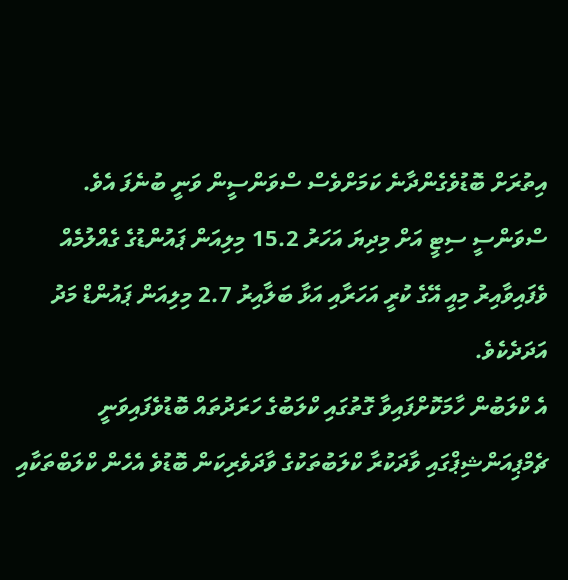އިތުރަށް ބޮޑުވެގެންދާނެ ކަމަށްވެސް ސްވަންސީން ވަނީ ބުނެފަ އެވެ.
ސްވަންސީ ސިޓީ އަށް މިދިޔަ އަހަރު 15.2 މިލިއަން ޕައުންޑުގެ ގެއްލުމެއް ވެފައިވާއިރު މިއީ އޭގެ ކުރީ އަހަރާއި އަޅާ ބަލާއިރު 2.7 މިލިއަން ޕައުންޑް މަދު އަދަދެކެވެ.
އެ ކްލަބުން ހާމަކޮށްފައިވާ ގޮތުގައި ކްލަބުގެ ހަރަދުތައް ބޮޑުވެފައިވަނީ ޗެމްޕިއަންޝިޕްގައި ވާދަކުރާ ކްލަބުތަކުގެ ވާދަވެރިކަން ބޮޑުވެ އެހެން ކްލަބްތަކާއި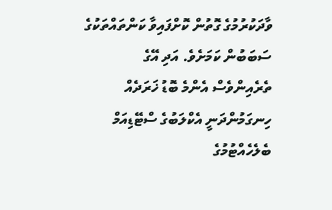ވާދަކުރުމުގެ ގޮތުން ކޮށްފައިވާ ކަންތައްތަކުގެ ސަބަބުން ކަމަށެވެ. އަދި އޭގެ ތެރެއިންވެސް އެންމެ ބޮޑު ޚަރަދެއް ހިނގަމުންދަނީ އެކްލަބުގެ ސްޓޭޑިއަމް ބެލެހެއްޓުމުގެ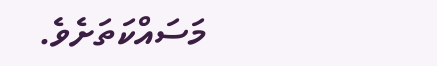މަސައްކަތަށެވެ.